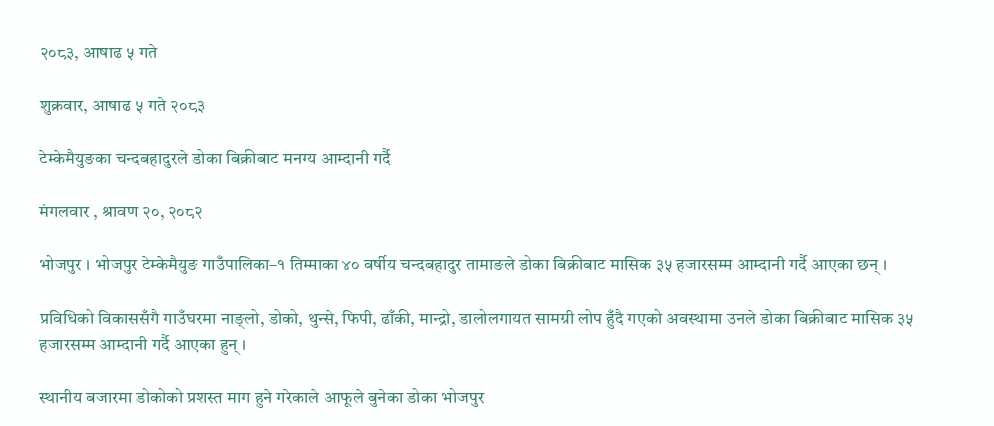२०८३, आषाढ ५ गते

शुक्रवार, आषाढ ५ गते २०८३

टेम्केमैयुङका चन्दबहादुरले डोका बिक्रीबाट मनग्य आम्दानी गर्दै

मंगलवार , श्रावण २०, २०८२

भोजपुर । भोजपुर टेम्केमैयुङ गाउँपालिका–१ तिम्माका ४० वर्षीय चन्दबहादुर तामाङले डोका बिक्रीबाट मासिक ३५ हजारसम्म आम्दानी गर्दै आएका छन् ।

प्रविधिको विकाससँगै गाउँघरमा नाङ्लो, डोको, थुन्से, फिपी, ढाँकी, मान्द्रो, डालोलगायत सामग्री लोप हुँदै गएको अवस्थामा उनले डोका बिक्रीबाट मासिक ३५ हजारसम्म आम्दानी गर्दै आएका हुन् ।

स्थानीय बजारमा डोकोको प्रशस्त माग हुने गरेकाले आफूले बुनेका डोका भोजपुर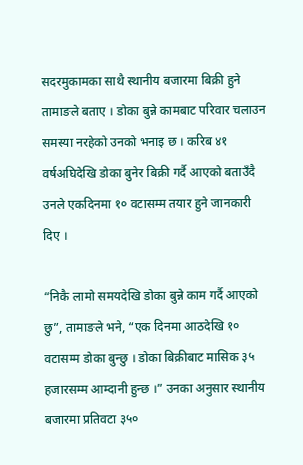सदरमुकामका साथै स्थानीय बजारमा बिक्री हुने तामाङले बताए । डोका बुन्ने कामबाट परिवार चलाउन समस्या नरहेको उनको भनाइ छ । करिब ४१ वर्षअघिदेखि डोका बुनेर बिक्री गर्दै आएको बताउँदै उनले एकदिनमा १० वटासम्म तयार हुने जानकारी दिए ।

“निकै लामो समयदेखि डोका बुन्ने काम गर्दै आएको छु”, तामाङले भने, “एक दिनमा आठदेखि १० वटासम्म डोका बुन्छु । डोका बिक्रीबाट मासिक ३५ हजारसम्म आम्दानी हुन्छ ।” उनका अनुसार स्थानीय बजारमा प्रतिवटा ३५०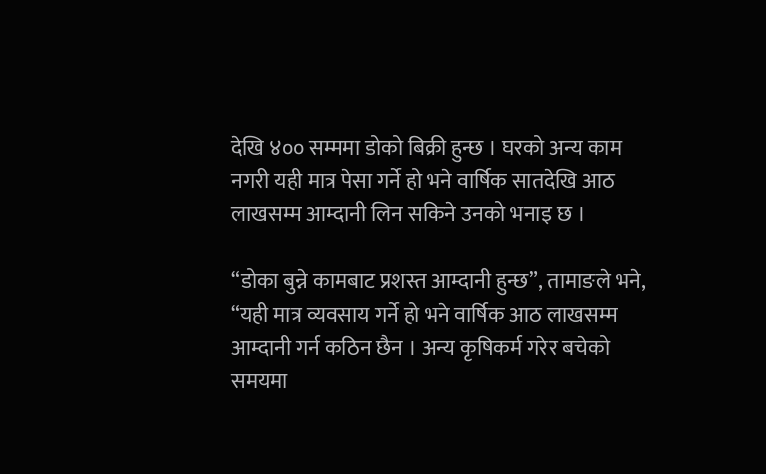देखि ४०० सम्ममा डोको बिक्री हुन्छ । घरको अन्य काम नगरी यही मात्र पेसा गर्ने हो भने वार्षिक सातदेखि आठ लाखसम्म आम्दानी लिन सकिने उनको भनाइ छ ।

“डोका बुन्ने कामबाट प्रशस्त आम्दानी हुन्छ”, तामाङले भने, “यही मात्र व्यवसाय गर्ने हो भने वार्षिक आठ लाखसम्म आम्दानी गर्न कठिन छैन । अन्य कृषिकर्म गरेर बचेको समयमा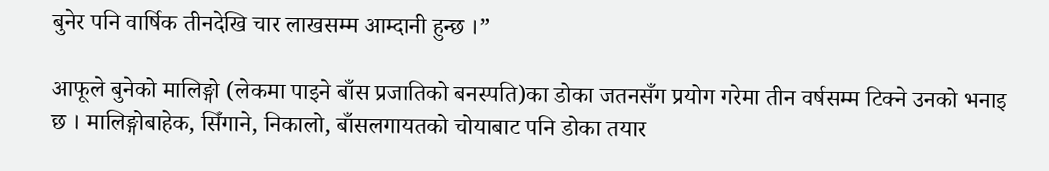बुनेर पनि वार्षिक तीनदेखि चार लाखसम्म आम्दानी हुन्छ ।”

आफूले बुनेको मालिङ्गो (लेकमा पाइने बाँस प्रजातिको बनस्पति)का डोका जतनसँग प्रयोग गरेमा तीन वर्षसम्म टिक्ने उनको भनाइ छ । मालिङ्गोबाहेक, सिँगाने, निकालो, बाँसलगायतको चोयाबाट पनि डोका तयार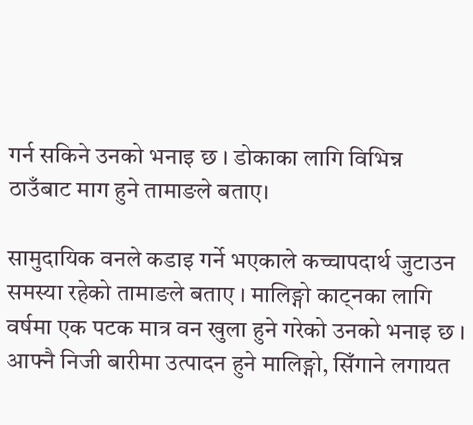गर्न सकिने उनको भनाइ छ । डोकाका लागि विभिन्न ठाउँबाट माग हुने तामाङले बताए।

सामुदायिक वनले कडाइ गर्ने भएकाले कच्चापदार्थ जुटाउन समस्या रहेको तामाङले बताए । मालिङ्गो काट्नका लागि वर्षमा एक पटक मात्र वन खुला हुने गरेको उनको भनाइ छ । आफ्नै निजी बारीमा उत्पादन हुने मालिङ्गो, सिँगाने लगायत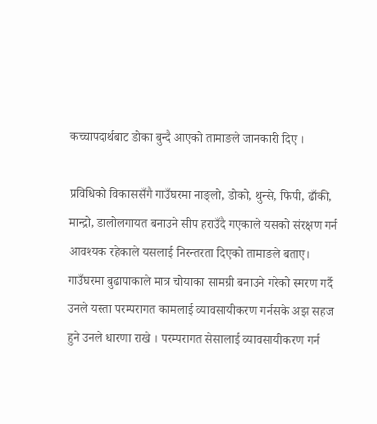कच्चापदार्थबाट डोका बुन्दै आएको तामाङले जानकारी दिए ।

प्रविधिको विकाससँगै गाउँघरमा नाङ्लो, डोको, थुन्से, फिपी, ढाँकी, मान्द्रो, डालोलगायत बनाउने सीप हराउँदै गएकाले यसको संरक्षण गर्न आवश्यक रहेकाले यसलाई निरन्तरता दिएको तामाङले बताए। गाउँघरमा बुढापाकाले मात्र चोयाका सामग्री बनाउने गरेको स्मरण गर्दै उनले यस्ता परम्परागत कामलाई व्यावसायीकरण गर्नसके अझ सहज हुने उनले धारणा राखे । परम्परागत सेसालाई व्यावसायीकरण गर्न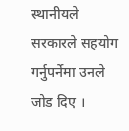स्थानीयले सरकारले सहयोग गर्नुपर्नेमा उनले जोड दिए ।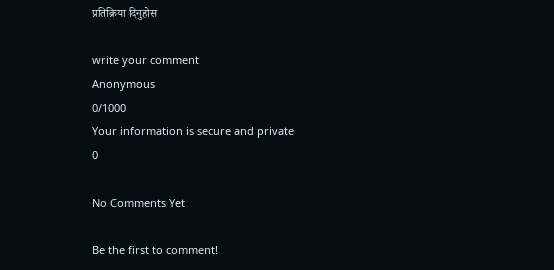प्रतिक्रिया दिनुहोस

write your comment
Anonymous
0/1000
Your information is secure and private
0

No Comments Yet

Be the first to comment!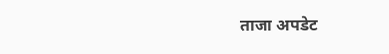ताजा अपडेट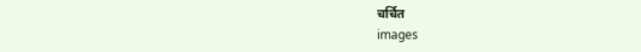चर्चित
images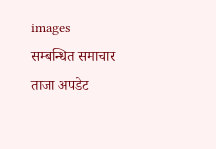images
सम्बन्धित समाचार
ताजा अपडेट